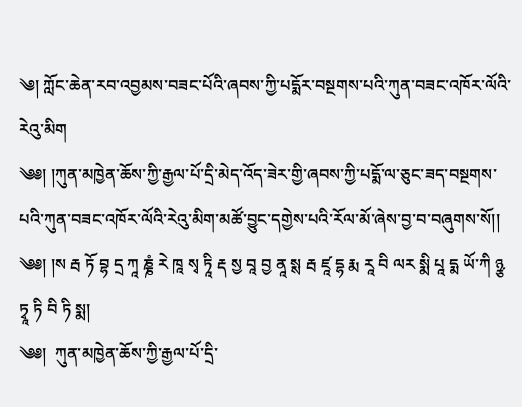༄། ཀློང་ཆེན་རབ་འབྱམས་བཟང་པོའི་ཞབས་ཀྱི་པདྨོར་བསྔགས་པའི་ཀུན་བཟང་འཁོར་ལོའི་རེའུ་མིག
༄༅། །ཀུན་མཁྱེན་ཆོས་ཀྱི་རྒྱལ་པོ་དྲི་མེད་འོད་ཟེར་གྱི་ཞབས་ཀྱི་པདྨོ་ལ་ཅུང་ཟད་བསྔགས་པའི་ཀུན་བཟང་འཁོར་ལོའི་རེའུ་མིག་མཚོ་བྱུང་དགྱེས་པའི་རོལ་མོ་ཞེས་བྱ་བ་བཞུགས་སོ།།
༄༅། །ས རྦ ཏོ བྷ དྲ ཀཱ ཎྞཾ རེ ཁཱ སྭ ཏཱི རྡ སྱ བཱ བྱ ནཱ སྶ རྦ ཛཱ དྷ རྨ རཱ བི ལར སྨི པཱ དྨ ཡོ་ཀི ཉྩ ཏྭཱ ཏི བི ཏི སྨ།
༄༅།  ཀུན་མཁྱེན་ཆོས་ཀྱི་རྒྱལ་པོ་དྲི་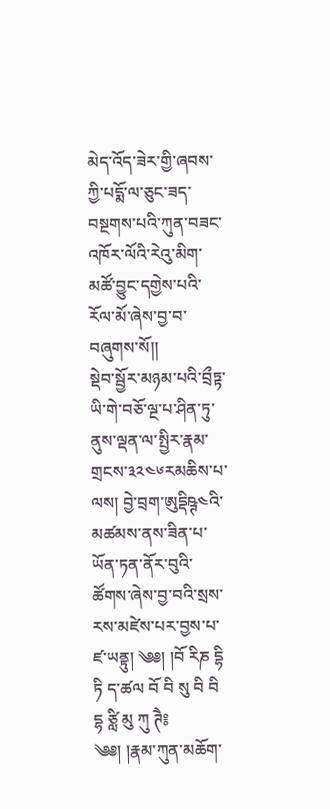མེད་འོད་ཟེར་གྱི་ཞབས་ཀྱི་པདྨོ་ལ་ཅུང་ཟད་བསྔགས་པའི་ཀུན་བཟང་འཁོར་ལོའི་རེའུ་མིག་མཚོ་བྱུང་དགྱེས་པའི་རོལ་མོ་ཞེས་བྱ་བ་བཞུགས་སོ།།
སྡེབ་སྦྱོར་མཉམ་པའི་བྲྀཏྟ་ཡི་གེ་བཅོ་ལྔ་པ་ཤིན་ཏུ་ནུས་ལྡན་ལ་སྤྱིར་རྣམ་གྲངས་༣༢༤༦རམཆིས་པ་ལས། བྱེ་བྲག་ཨུདྡིཥྚ༤འི་མཚམས་ནས་ཟིན་པ་ཡོན་ཏན་ནོར་བུའི་ཚོགས་ཞེས་བྱ་བའི་སྲས་རས་མཛེས་པར་བྱས་པ་ཛ་ཡནྟུ། ༄༅། །བོ རིཎ དྷི ཏི ད་ཚལ བོ བི སུ བི བི དྷ ཙླི མུ ཀུ ཊཻ༔
༄༅། །རྣམ་ཀུན་མཆོག་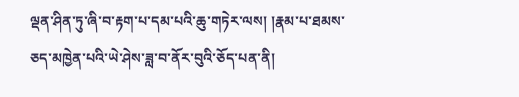ལྡན་ཤིན་ཏུ་ཞི་བ་རྟག་པ་དམ་པའི་ཆུ་གཏེར་ལས། །རྣམ་པ་ཐམས་ཅད་མཁྱེན་པའི་ཡེ་ཤེས་ཟླ་བ་ནོར་བུའི་ཅོད་པན་ནི།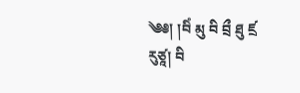༄༅། །བིཾ མུ བི བྲྀ ཐུ ཛྲ རུཙཱ། བི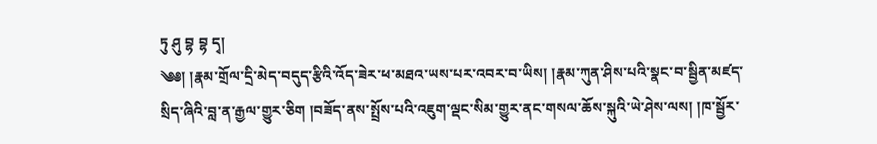ཏུ ཤུ བྷ བྷ དྭ།
༄༅། །རྣམ་གྲོལ་དྲི་མེད་བདུད་རྩིའི་འོད་ཟེར་ཕ་མཐའ་ཡས་པར་འབར་བ་ཡིས། །རྣམ་ཀུན་ཤིས་པའི་སྣང་བ་སྦྱིན་མཛད་སྲིད་ཞིའི་བླ་ན་རྒྱལ་གྱུར་ཅིག །བཟོད་ནས་སྤྲོས་པའི་འཇུག་ལྡང་སིམ་གྱུར་ནང་གསལ་ཆོས་སྐུའི་ཡེ་ཤེས་ལས། །ཁ་སྦྱོར་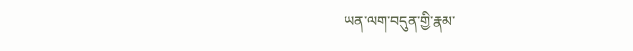ཡན་ལག་བདུན་གྱི་རྣམ་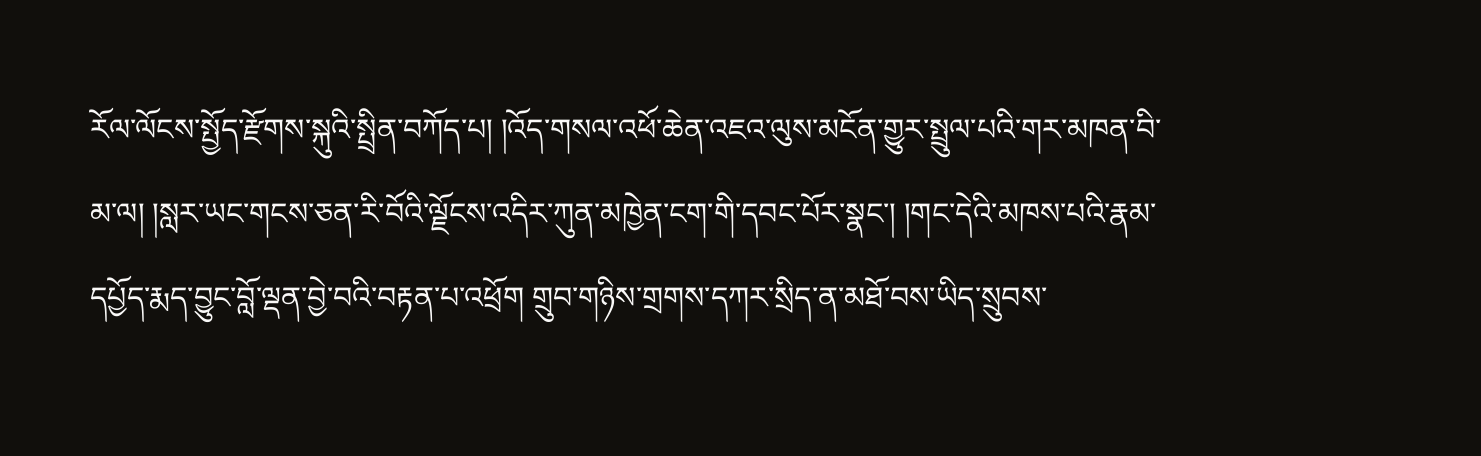རོལ་ལོངས་སྤྱོད་རྫོགས་སྐུའི་སྤྲིན་བཀོད་པ། །འོད་གསལ་འཕོ་ཆེན་འཇའ་ལུས་མངོན་གྱུར་སྤྲུལ་པའི་གར་མཁན་བི་མ་ལ། །སླར་ཡང་གངས་ཅན་རི་བོའི་ལྗོངས་འདིར་ཀུན་མཁྱེན་ངག་གི་དབང་པོར་སྣང་། །གང་དེའི་མཁས་པའི་རྣམ་དཔྱོད་རྨད་བྱུང་བློ་ལྡན་བྱེ་བའི་བརྟན་པ་འཕྲོག གྲུབ་གཉིས་གྲགས་དཀར་སྲིད་ན་མཐོ་བས་ཡིད་སྲུབས་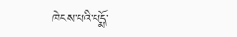ཁེངས་པའི་པདྨོ་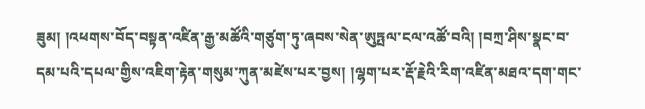ཟུམ། །འཕགས་བོད་བསྟན་འཛིན་རྒྱ་མཚོའི་གཙུག་ཏུ་ཞབས་སེན་ཨུཏྤལ་ངལ་འཚོ་བའི། །བཀྲ་ཤིས་སྣང་བ་དམ་པའི་དཔལ་གྱིས་འཇིག་རྟེན་གསུམ་ཀུན་མཛེས་པར་བྱས། །ལྷག་པར་རྡོ་རྗེའི་རིག་འཛིན་མཐའ་དག་གང་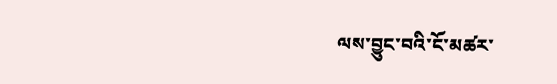ལས་བྱུང་བའི་ངོ་མཚར་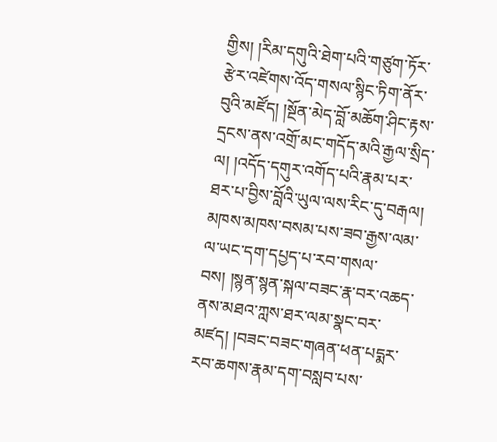གྱིས། །རིམ་དགུའི་ཐེག་པའི་གཙུག་ཏོར་རྩེར་འཛེགས་འོད་གསལ་སྙིང་ཏིག་ནོར་བུའི་མཛོད། །སྔོན་མེད་བློ་མཆོག་ཤིང་རྟས་དྲངས་ནས་འགྲོ་མང་གདོད་མའི་རྒྱལ་སྲིད་ལ། །འདོད་དགུར་འགོད་པའི་རྣམ་པར་ཐར་པ་བྱིས་བློའི་ཡུལ་ལས་རིང་དུ་བརྒལ། མཁས་མཁས་བསམ་པས་ཟབ་རྒྱས་ལམ་ལ་ཡང་དག་དཔྱད་པ་རབ་གསལ་བས། །སྙན་སྙན་སྐལ་བཟང་རྣ་བར་འཆད་ནས་མཐའ་ཀླས་ཐར་ལམ་སྣང་བར་མཛད། །བཟང་བཟང་གཞན་ཕན་པདྨར་རབ་ཆགས་རྣམ་དག་བསླབ་པས་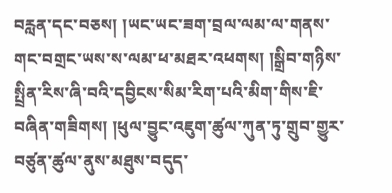བརླན་དང་བཅས། །ཡང་ཡང་ཟག་བྲལ་ལམ་ལ་གནས་གང་བགྲང་ཡས་ས་ལམ་ཕ་མཐར་འཕགས། །སྒྲིབ་གཉིས་སྤྲིན་རིས་ཞི་བའི་དབྱིངས་སིམ་རིག་པའི་མིག་གིས་ཇི་བཞིན་གཟིགས། །ཕུལ་བྱུང་འཇུག་ཚུལ་ཀུན་ཏུ་གྲུབ་གྱུར་བཙུན་ཚུལ་ནུས་མཐུས་བདུད་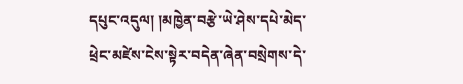དཔུང་འདུལ། །མཁྱེན་བརྩེ་ཡེ་ཤེས་དཔེ་མེད་ཕྲེང་མཛེས་ངེས་སྟེར་བདེན་ཞེན་བསྲེགས་དེ་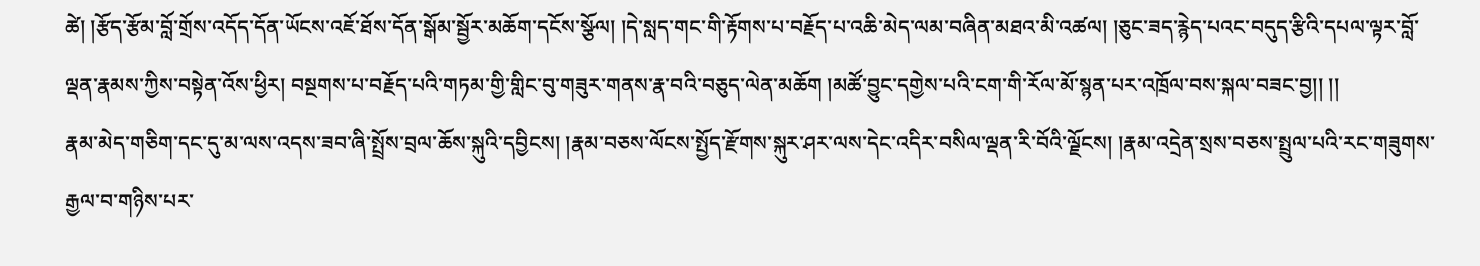ཚེ། །རྩོད་རྩོམ་བློ་གྲོས་འདོད་དོན་ཡོངས་འཇོ་ཐོས་དོན་སྒོམ་སྦྱོར་མཆོག་དངོས་སྩོལ། །དེ་སླད་གང་གི་རྟོགས་པ་བརྗོད་པ་འཆི་མེད་ལམ་བཞིན་མཐའ་མི་འཚལ། །ཅུང་ཟད་རྙེད་པའང་བདུད་རྩིའི་དཔལ་ལྟར་བློ་ལྡན་རྣམས་ཀྱིས་བསྟེན་འོས་ཕྱིར། བསྔགས་པ་བརྗོད་པའི་གཏམ་གྱི་གླིང་བུ་གཟུར་གནས་རྣ་བའི་བཅུད་ལེན་མཆོག །མཚོ་བྱུང་དགྱེས་པའི་ངག་གི་རོལ་མོ་སྙན་པར་འཁྲོལ་བས་སྐལ་བཟང་བྱ།། །།
རྣམ་མེད་གཅིག་དང་དུ་མ་ལས་འདས་ཟབ་ཞི་སྤྲོས་བྲལ་ཆོས་སྐུའི་དབྱིངས། །རྣམ་བཅས་ལོངས་སྤྱོད་རྫོགས་སྐུར་ཤར་ལས་དེང་འདིར་བསིལ་ལྡན་རི་བོའི་ལྗོངས། །རྣམ་འདྲེན་སྲས་བཅས་སྤྲུལ་པའི་རང་གཟུགས་རྒྱལ་བ་གཉིས་པར་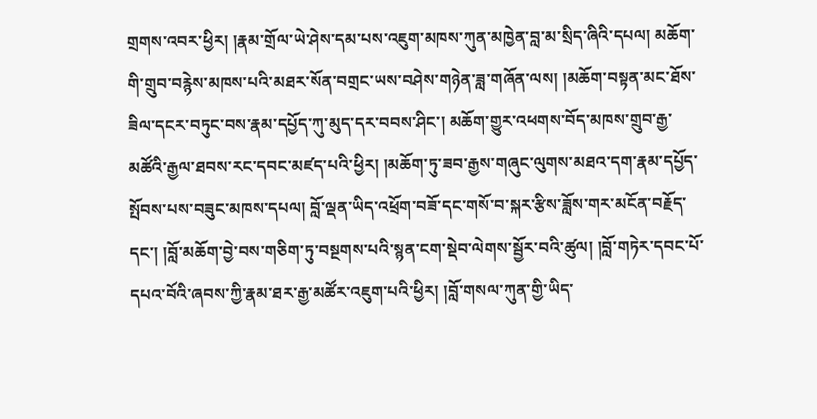གྲགས་འབར་ཕྱིར། །རྣམ་གྲོལ་ཡེ་ཤེས་དམ་པས་འཇུག་མཁས་ཀུན་མཁྱེན་བླ་མ་སྲིད་ཞིའི་དཔལ། མཆོག་གི་གྲུབ་བརྙེས་མཁས་པའི་མཐར་སོན་བགྲང་ཡས་བཤེས་གཉེན་ཟླ་གཞོན་ལས། །མཆོག་བསྟན་མང་ཐོས་ཟིལ་དངར་བཏུང་བས་རྣམ་དཔྱོད་ཀུ་མུད་དར་བབས་ཤིང་། མཆོག་གྱུར་འཕགས་བོད་མཁས་གྲུབ་རྒྱ་མཚོའི་རྒྱལ་ཐབས་རང་དབང་མཛད་པའི་ཕྱིར། །མཆོག་ཏུ་ཟབ་རྒྱས་གཞུང་ལུགས་མཐའ་དག་རྣམ་དཔྱོད་སྤོབས་པས་བཟུང་མཁས་དཔལ། བློ་ལྡན་ཡིད་འཕྲོག་བཟོ་དང་གསོ་བ་སྐར་རྩིས་ཟློས་གར་མངོན་བརྗོད་དང་། །བློ་མཆོག་བྱེ་བས་གཅིག་ཏུ་བསྔགས་པའི་སྙན་ངག་སྡེབ་ལེགས་སྦྱོར་བའི་ཚུལ། །བློ་གཏེར་དབང་པོ་དཔའ་བོའི་ཞབས་ཀྱི་རྣམ་ཐར་རྒྱ་མཚོར་འཇུག་པའི་ཕྱིར། །བློ་གསལ་ཀུན་གྱི་ཡིད་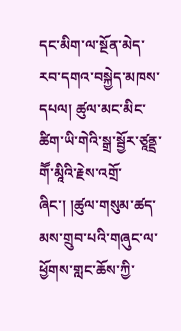དང་མིག་ལ་སྔོན་མེད་རབ་དགའ་བསྐྱེད་མཁས་དཔལ། ཚུལ་མང་མིང་ཚིག་ཡི་གེའི་སྒྲ་སྦྱོར་ཙཱནྡྲ་གཽ་མཱིའི་རྗེས་འགྲོ་ཞིང་། །ཚུལ་གསུམ་ཚད་མས་གྲུབ་པའི་གཞུང་ལ་ཕྱོགས་གླང་ཆོས་ཀྱི་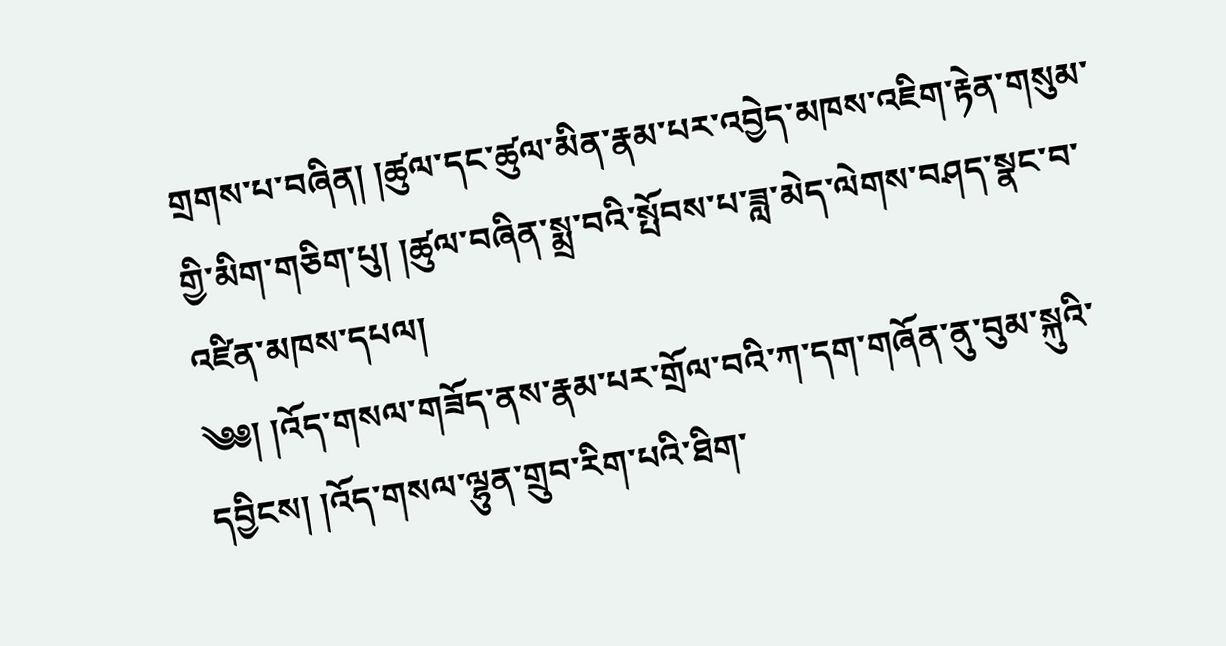གྲགས་པ་བཞིན། །ཚུལ་དང་ཚུལ་མིན་རྣམ་པར་འབྱེད་མཁས་འཇིག་རྟེན་གསུམ་གྱི་མིག་གཅིག་པུ། །ཚུལ་བཞིན་སྨྲ་བའི་སྤོབས་པ་ཟླ་མེད་ལེགས་བཤད་སྣང་བ་འཛིན་མཁས་དཔལ།
༄༅། །འོད་གསལ་གཟོད་ནས་རྣམ་པར་གྲོལ་བའི་ཀ་དག་གཞོན་ནུ་བུམ་སྐུའི་དབྱིངས། །འོད་གསལ་ལྷུན་གྲུབ་རིག་པའི་ཐིག་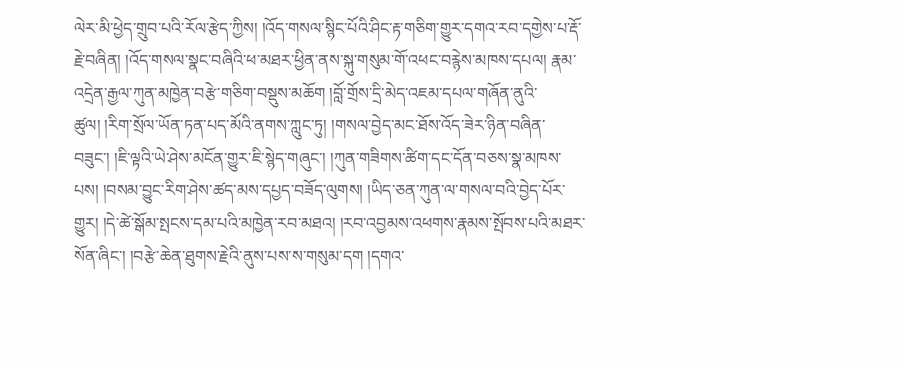ལེར་མི་ཕྱེད་གྲུབ་པའི་རོལ་རྩེད་ཀྱིས། །འོད་གསལ་སྙིང་པོའི་ཤིང་རྟ་གཅིག་གྱུར་དགའ་རབ་དགྱེས་པ་རྡོ་རྗེ་བཞིན། །འོད་གསལ་སྣང་བཞིའི་ཕ་མཐར་ཕྱིན་ནས་སྐུ་གསུམ་གོ་འཕང་བརྙེས་མཁས་དཔལ། རྣམ་འདྲེན་རྒྱལ་ཀུན་མཁྱེན་བརྩེ་གཅིག་བསྡུས་མཆོག །བློ་གྲོས་དྲི་མེད་འཇམ་དཔལ་གཞོན་ནུའི་ཚུལ། །རིག་སྲོལ་ཡོན་ཏན་པད་མོའི་ནགས་ཀླུང་ཏུ། །གསལ་བྱེད་མང་ཐོས་འོད་ཟེར་ཉིན་བཞིན་བཟུང་། །ཇི་ལྟའི་ཡེ་ཤེས་མངོན་གྱུར་ཇི་སྙེད་གཞུང་། །ཀུན་གཟིགས་ཚིག་དང་དོན་བཅས་སྣ་མཁས་པས། །བསམ་བྱུང་རིག་ཤེས་ཚད་མས་དཔྱད་བཟོད་ལུགས། །ཡིད་ཅན་ཀུན་ལ་གསལ་བའི་བྱེད་པོར་གྱུར། །དེ་ཚེ་སྒོམ་སྤངས་དམ་པའི་མཁྱེན་རབ་མཐའ། །རབ་འབྱམས་འཕགས་རྣམས་སྤོབས་པའི་མཐར་སོན་ཞིང་། །བརྩེ་ཆེན་ཐུགས་རྗེའི་ནུས་པས་ས་གསུམ་དག །དགའ་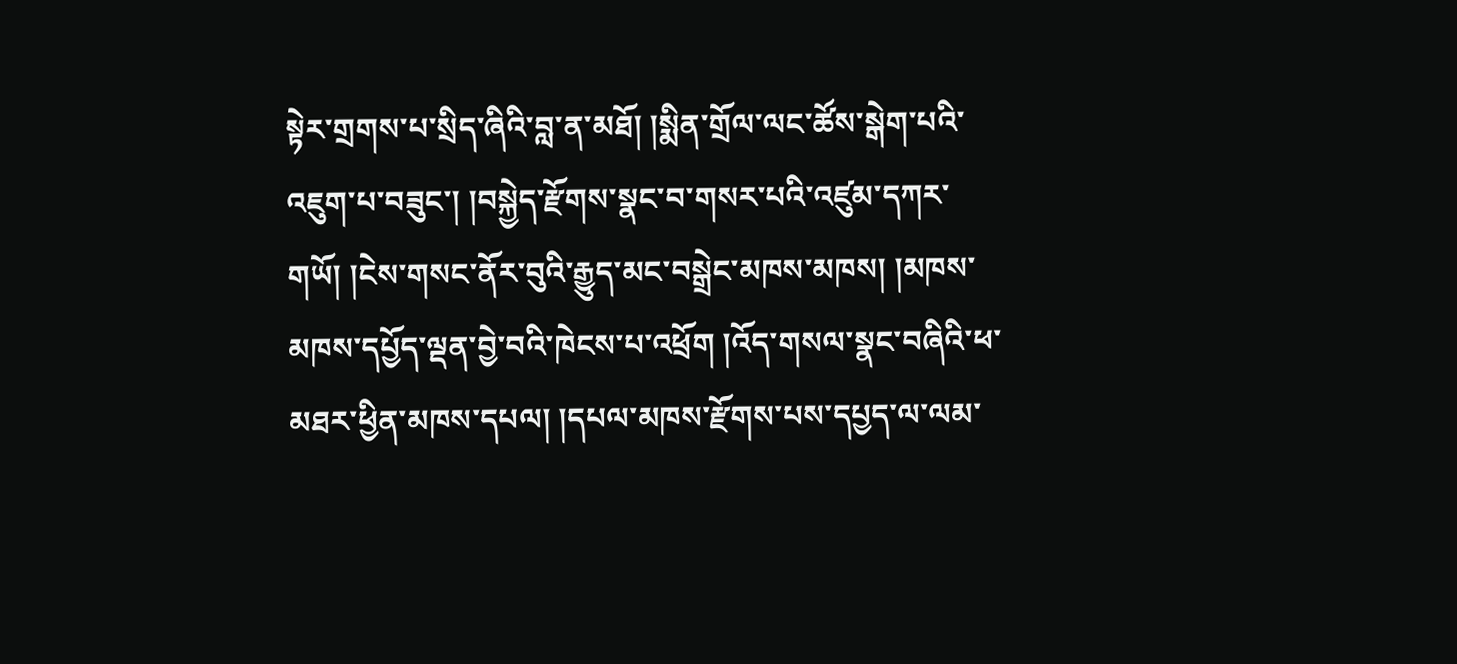སྟེར་གྲགས་པ་སྲིད་ཞིའི་བླ་ན་མཐོ། །སྨིན་གྲོལ་ལང་ཚོས་སྒེག་པའི་འཇུག་པ་བཟུང་། །བསྐྱེད་རྫོགས་སྣང་བ་གསར་པའི་འཛུམ་དཀར་གཡོ། །ངེས་གསང་ནོར་བུའི་རྒྱུད་མང་བསྒྲེང་མཁས་མཁས། །མཁས་མཁས་དཔྱོད་ལྡན་བྱེ་བའི་ཁེངས་པ་འཕྲོག །འོད་གསལ་སྣང་བཞིའི་ཕ་མཐར་ཕྱིན་མཁས་དཔལ། །དཔལ་མཁས་རྫོགས་པས་དཔྱད་ལ་ལམ་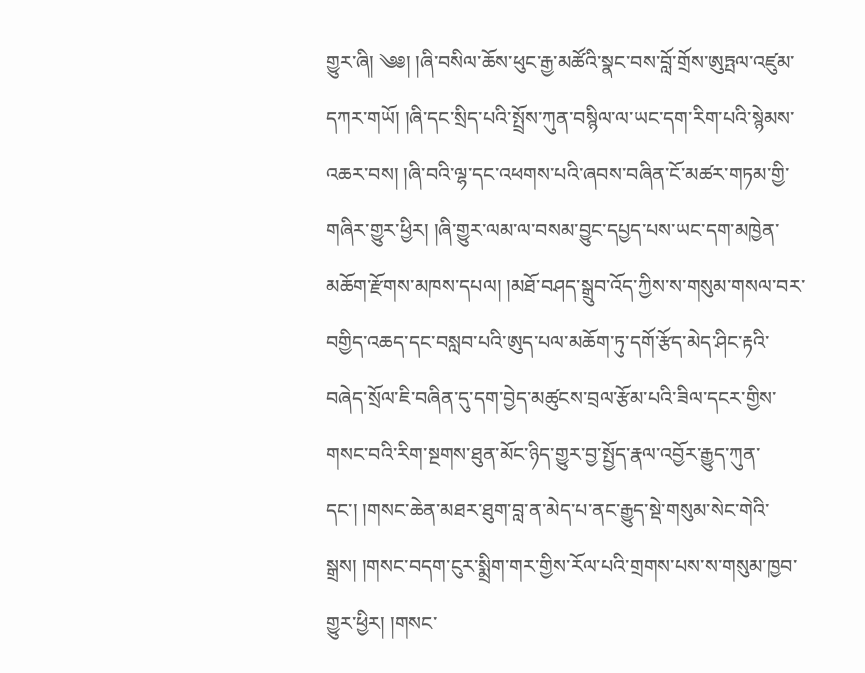གྱུར་ཞི། ༄༅། །ཞི་བསིལ་ཆོས་ཕུང་རྒྱ་མཚོའི་སྣང་བས་བློ་གྲོས་ཨུཏྤལ་འཛུམ་དཀར་གཡོ། །ཞི་དང་སྲིད་པའི་སྤྲོས་ཀུན་བསྙིལ་ལ་ཡང་དག་རིག་པའི་སྙེམས་འཆར་བས། །ཞི་བའི་ལྷ་དང་འཕགས་པའི་ཞབས་བཞིན་ངོ་མཚར་གཏམ་གྱི་གཞིར་གྱུར་ཕྱིར། །ཞི་གྱུར་ལམ་ལ་བསམ་བྱུང་དཔྱད་པས་ཡང་དག་མཁྱེན་མཆོག་རྫོགས་མཁས་དཔལ། །མཐོ་བཤད་སྒྲུབ་འོད་ཀྱིས་ས་གསུམ་གསལ་བར་བགྱིད་འཆད་དང་བསླབ་པའི་ཨུད་པལ་མཆོག་ཏུ་དགོ་རྩོད་མེད་ཤིང་རྟའི་བཞེད་སྲོལ་ཇི་བཞིན་དུ་དག་བྱེད་མཚུངས་བྲལ་རྩོམ་པའི་ཟིལ་དངར་གྱིས་གསང་བའི་རིག་སྔགས་ཐུན་མོང་ཉིད་གྱུར་བྱ་སྤྱོད་རྣལ་འབྱོར་རྒྱུད་ཀུན་དང་། །གསང་ཆེན་མཐར་ཐུག་བླ་ན་མེད་པ་ནང་རྒྱུད་སྡེ་གསུམ་སེང་གེའི་སྒྲས། །གསང་བདག་ངུར་སྨྲིག་གར་གྱིས་རོལ་པའི་གྲགས་པས་ས་གསུམ་ཁྱབ་གྱུར་ཕྱིར། །གསང་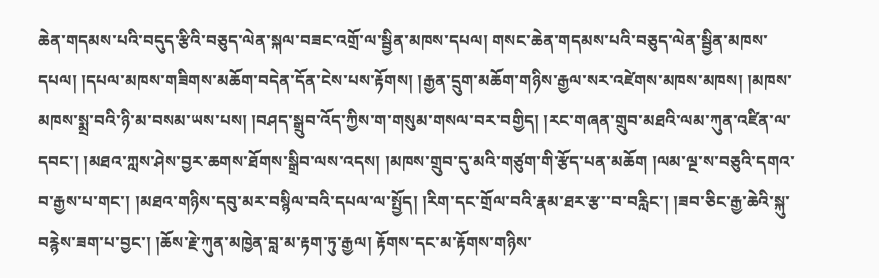ཆེན་གདམས་པའི་བདུད་རྩིའི་བཅུད་ལེན་སྐལ་བཟང་འགྲོ་ལ་སྦྱིན་མཁས་དཔལ། གསང་ཆེན་གདམས་པའི་བཅུད་ལེན་སྦྱིན་མཁས་དཔལ། །དཔལ་མཁས་གཟིགས་མཆོག་བདེན་དོན་ངེས་པས་རྟོགས། །རྒྱན་དྲུག་མཆོག་གཉིས་རྒྱལ་སར་འཛེགས་མཁས་མཁས། །མཁས་མཁས་སྨྲ་བའི་ཉི་མ་བསམ་ཡས་པས། །བཤད་སྒྲུབ་འོད་ཀྱིས་ག་གསུམ་གསལ་བར་བགྱིད། །རང་གཞན་གྲུབ་མཐའི་ལམ་ཀུན་འཛིན་ལ་དབང་། །མཐའ་ཀླས་ཤེས་བྱར་ཆགས་ཐོགས་སྒྲིབ་ལས་འདས། །མཁས་གྲུབ་དུ་མའི་གཙུག་གི་རྩོད་པན་མཆོག །ལམ་ལྔ་ས་བཅུའི་དགའ་བ་རྒྱས་པ་གང་། །མཐའ་གཉིས་དབུ་མར་བསྙིལ་བའི་དཔལ་ལ་སྤྱོད། །རིག་དང་གྲོལ་བའི་རྣམ་ཐར་རྩ་་བ་བརླིང་། །ཟབ་ཅིང་རྒྱ་ཆེའི་སྐུ་བརྙེས་ཟག་པ་བྱང་། །ཆོས་རྗེ་ཀུན་མཁྱེན་བླ་མ་རྟག་ཏུ་རྒྱལ། རྟོགས་དང་མ་རྟོགས་གཉིས་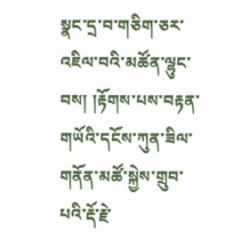སྣང་དྲ་བ་གཅིག་ཅར་འཇིལ་བའི་མཚོན་ལྷུང་བས། །རྟོགས་པས་བརྟན་གཡོའི་དངོས་ཀུན་ཟིལ་གནོན་མཚོ་སྐྱེས་གྲུབ་པའི་རྡོ་རྗེ་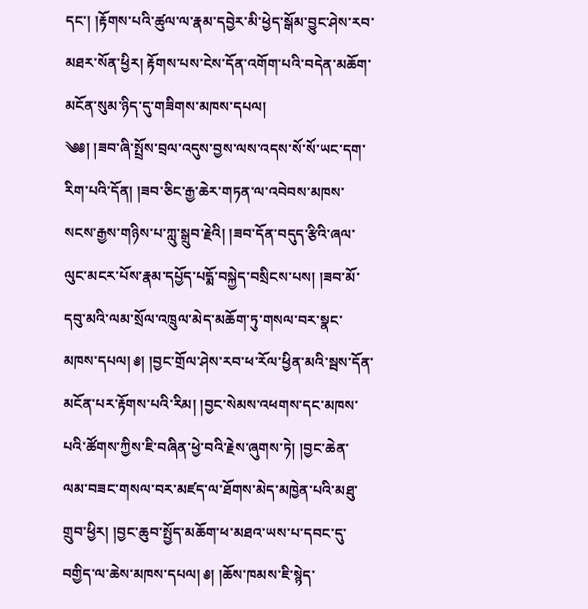དང་། །རྟོགས་པའི་ཚུལ་ལ་རྣམ་དབྱེར་མི་ཕྱེད་སྒོམ་བྱུང་ཤེས་རབ་མཐར་སོན་ཕྱིར། རྟོགས་པས་ངེས་དོན་འགོག་པའི་བདེན་མཆོག་མངོན་སུམ་ཉིད་དུ་གཟིགས་མཁས་དཔལ།
༄༅། །ཟབ་ཞི་སྤྲོས་བྲལ་འདུས་བྱས་ལས་འདས་སོ་སོ་ཡང་དག་རིག་པའི་དོན། །ཟབ་ཅིང་རྒྱ་ཆེར་གཏན་ལ་འབེབས་མཁས་སངས་རྒྱས་གཉིས་པ་ཀླུ་སྒྲུབ་རྗེའི། །ཟབ་དོན་བདུད་རྩིའི་ཞལ་ལུང་མངར་པོས་རྣམ་དཔྱོད་པདྨོ་བསྐྱེད་བསྲིངས་པས། །ཟབ་མོ་དབུ་མའི་ལམ་སྲོལ་འཁྲུལ་མེད་མཆོག་ཏུ་གསལ་བར་སྣང་མཁས་དཔལ། ༅། །བྱང་གྲོལ་ཤེས་རབ་ཕ་རོལ་ཕྱིན་མའི་སྦས་དོན་མངོན་པར་རྟོགས་པའི་རིམ། །བྱང་སེམས་འཕགས་དང་མཁས་པའི་ཚོགས་ཀྱིས་ཇི་བཞིན་ཕྱེ་བའི་རྗེས་ཞུགས་ཏེ། །བྱང་ཆེན་ལམ་བཟང་གསལ་བར་མཛད་ལ་ཐོགས་མེད་མཁྱེན་པའི་མཐུ་གྲུབ་ཕྱིར། །བྱང་ཆུབ་སྤྱོད་མཆོག་ཕ་མཐའ་ཡས་པ་དབང་དུ་བགྱིད་ལ་ཆེས་མཁས་དཔལ། ༅། །ཆོས་ཁམས་ཇི་སྙེད་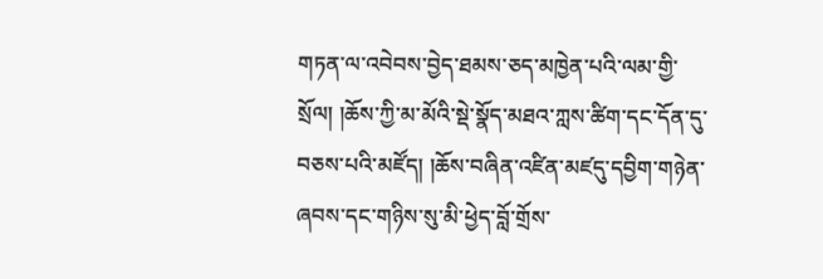གཏན་ལ་འབེབས་བྱེད་ཐམས་ཅད་མཁྱེན་པའི་ལམ་གྱི་སྲོལ། །ཆོས་ཀྱི་མ་མོའི་སྡེ་སྣོད་མཐའ་ཀླས་ཚིག་དང་དོན་དུ་བཅས་པའི་མཛོད། །ཆོས་བཞིན་འཛིན་མཛདུ་དབྱིག་གཉེན་ཞབས་དང་གཉིས་སུ་མི་ཕྱེད་བློ་གྲོས་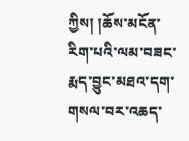ཀྱིས། །ཆོས་མངོན་རིག་པའི་ལམ་བཟང་རྨད་བྱུང་མཐའ་དག་གསལ་བར་འཆད་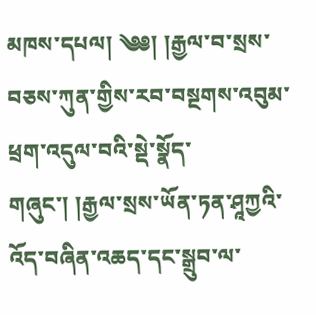མཁས་དཔལ། ༄༅། །རྒྱལ་བ་སྲས་བཅས་ཀུན་གྱིས་རབ་བསྔགས་འབུམ་ཕྲག་འདུལ་བའི་སྡེ་སྣོད་གཞུང་། །རྒྱལ་སྲས་ཡོན་ཏན་ཤཱཀྱའི་འོད་བཞིན་འཆད་དང་སྒྲུབ་ལ་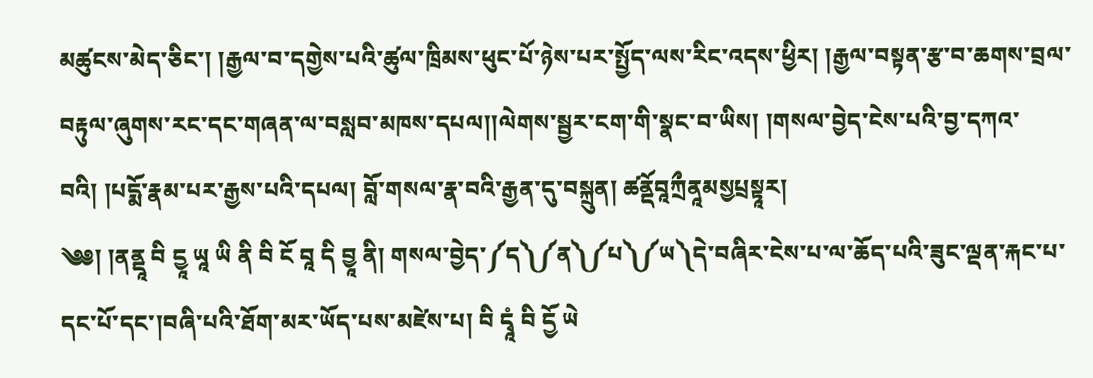མཚུངས་མེད་ཅིང་། །རྒྱལ་བ་དགྱེས་པའི་ཚུལ་ཁྲིམས་ཕུང་པོ་ཉེས་པར་སྤྱོད་ལས་རིང་འདས་ཕྱིར། །རྒྱལ་བསྟན་རྩ་བ་ཆགས་བྲལ་བརྟུལ་ཞུགས་རང་དང་གཞན་ལ་བསླབ་མཁས་དཔལ།།ལེགས་སྦྱར་ངག་གི་སྣང་བ་ཡིས། །གསལ་བྱེད་ངེས་པའི་བྱ་དཀའ་བའི། །པདྨོ་རྣམ་པར་རྒྱས་པའི་དཔལ། བློ་གསལ་རྣ་བའི་རྒྱན་དུ་བསྐྲུན། ཚནྡོབཱཀྲྀནཱམསྱཔྲསྟཱར།
༄༅། །ནནྡཱ བི དྱཱ ཡཱ ཡི ནི བི ངོ བཱ དི བྱཱ ནི། གསལ་བྱེད་༼ད༽༼ན༽༼པ༽༼ཡ༽དེ་བཞིར་ངེས་པ་ལ་ཆོད་པའི་ཟུང་ལྡན་རྐང་པ་དང་པོ་དང་།བཞི་པའི་ཐོག་མར་ཡོད་པས་མཛེས་པ། བི དྭཱཾ བི དྱོ ཡེ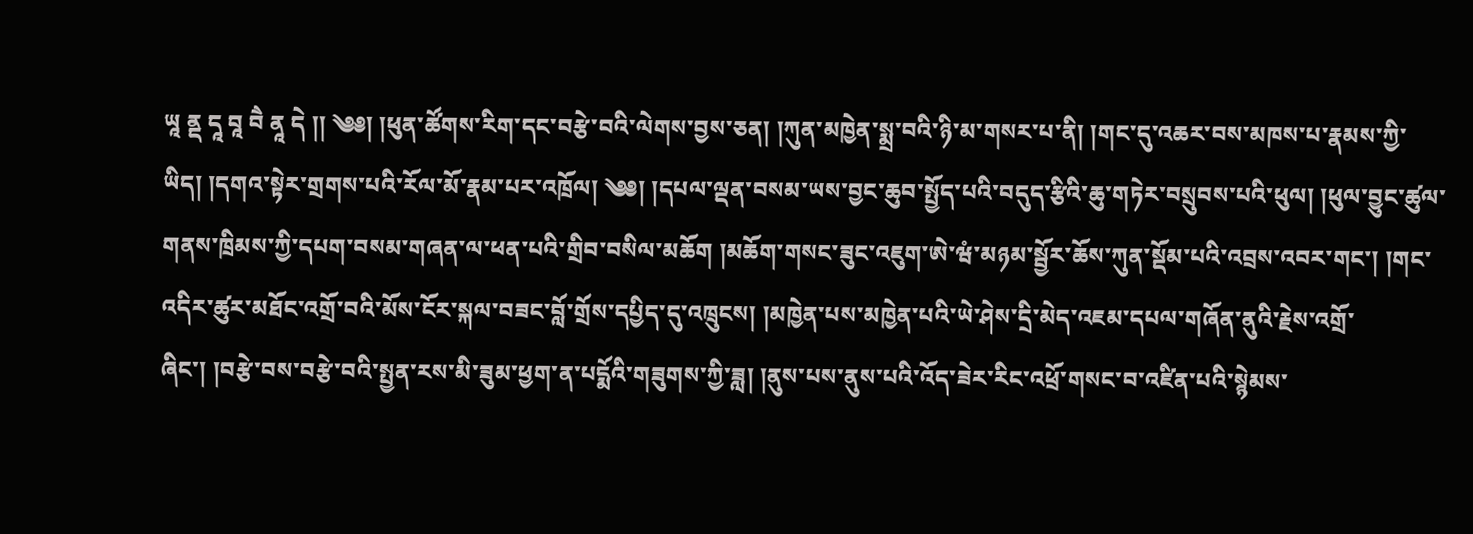ཡཱ ནྡ དཱ བཱ བཻ ནཱ དེ །། ༄༅། །ཕུན་ཚོགས་རིག་དང་བརྩེ་བའི་ལེགས་བྱས་ཅན། །ཀུན་མཁྱེན་སྨྲ་བའི་ཉི་མ་གསར་པ་ནི། །གང་དུ་འཆར་བས་མཁས་པ་རྣམས་ཀྱི་ཡིད། །དགའ་སྟེར་གྲགས་པའི་རོལ་མོ་རྣམ་པར་འཁྲོལ། ༄༅། །དཔལ་ལྡན་བསམ་ཡས་བྱང་ཆུབ་སྤྱོད་པའི་བདུད་རྩིའི་ཆུ་གཏེར་བསྲུབས་པའི་ཕུལ། །ཕུལ་བྱུང་ཚུལ་གནས་ཁྲིམས་ཀྱི་དཔག་བསམ་གཞན་ལ་ཕན་པའི་གྲིབ་བསིལ་མཆོག །མཆོག་གསང་ཟུང་འཇུག་ཨེ་ཝཾ་མཉམ་སྦྱོར་ཆོས་ཀུན་སྡོམ་པའི་འབྲས་འབར་གང་། །གང་འདིར་ཚུར་མཐོང་འགྲོ་བའི་མོས་ངོར་སྐལ་བཟང་བློ་གྲོས་དཔྱིད་དུ་འཁྲུངས། །མཁྱེན་པས་མཁྱེན་པའི་ཡེ་ཤེས་དྲི་མེད་འཇམ་དཔལ་གཞོན་ནུའི་རྗེས་འགྲོ་ཞིང་། །བརྩེ་བས་བརྩེ་བའི་སྤྱན་རས་མི་ཟུམ་ཕྱག་ན་པདྨོའི་གཟུགས་ཀྱི་ཟླ། །ནུས་པས་ནུས་པའི་འོད་ཟེར་རིང་འཕྲོ་གསང་བ་འཛིན་པའི་སྙེམས་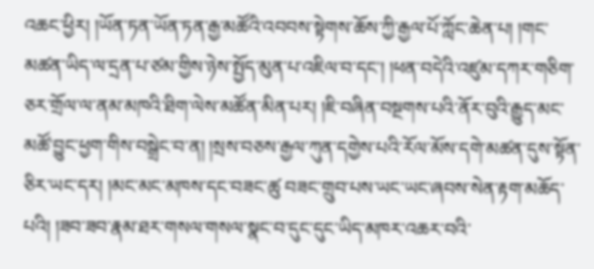འཆང་ཕྱིར། །ཡོན་ཏན་ཡོན་ཏན་རྒྱ་མཚོའི་འབབས་སྟེགས་ཆོས་ཀྱི་རྒྱལ་པོ་ཀློང་ཆེན་པ། །གང་མཚན་ཡིད་ལ་དྲན་པ་ཙམ་གྱིས་ཉེས་སྤྱོད་མུན་པ་འཇིལ་བ་དང་། །ཕན་བདེའི་འཛུམ་དཀར་གཅིག་ཅར་གྲོལ་ལ་ནམ་མཁའི་ཐིག་ལེས་མཚོན་མིན་པར། །ཇི་བཞིན་བསྔགས་པའི་ནོར་བུའི་རྒྱུད་མང་མཚོ་བྱུང་ཕྱག་གིས་བསྒྲེང་བ་ན། །སྲས་བཅས་རྒྱལ་ཀུན་དགྱེས་པའི་རོལ་མོས་དགེ་མཚན་དུས་སྟོན་ཅིར་ཡང་དར། །མང་མང་མཁས་དང་བཟང་ཚུ བཟང་གྲུབ་པས་ཡང་ཡང་ཞབས་སེན་རྟག་མཆོད་པའི། །ཟབ་ཟབ་རྣམ་ཐར་གསལ་གསལ་སྣང་བ་དུང་དུང་ཡིད་མཁར་འཆར་བའི་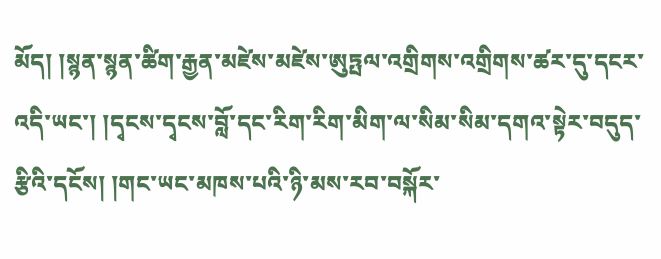མོད། །སྙན་སྙན་ཚིག་རྒྱན་མཛེས་མཛེས་ཨུཏྤལ་འགྲིགས་འགྲིགས་ཚར་དུ་དངར་འདི་ཡང་། །དྭངས་དྭངས་བློ་དང་རིག་རིག་མིག་ལ་སིམ་སིམ་དགའ་སྟེར་བདུད་རྩིའི་དངོས། །གང་ཡང་མཁས་པའི་ཉི་མས་རབ་བསྐོར་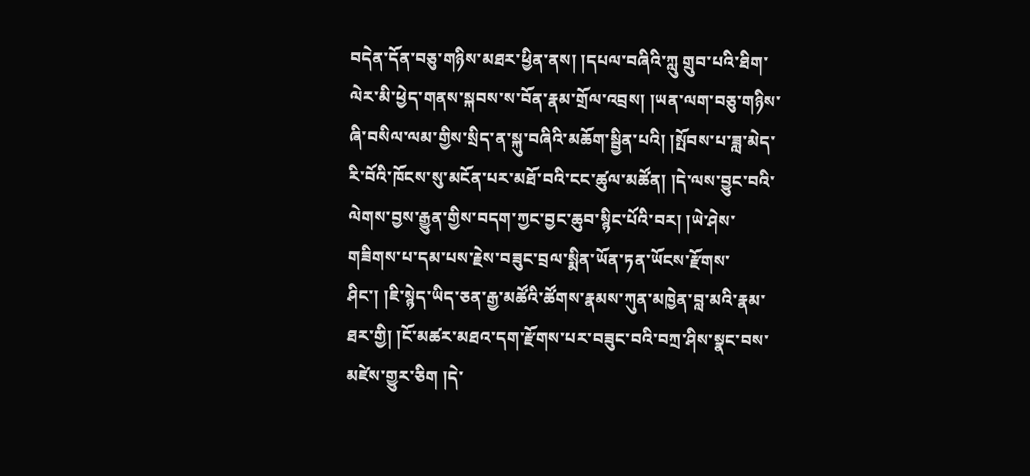བདེན་དོན་བཅུ་གཉིས་མཐར་ཕྱིན་ནས། །དཔལ་བཞིའི་ཀླུ གྲུབ་པའི་ཐིག་ལེར་མི་ཕྱེད་གནས་སྐབས་ས་བོན་རྣམ་གྲོལ་འབྲས། །ཡན་ལག་བཅུ་གཉིས་ཞི་བསིལ་ལམ་གྱིས་སྲིད་ན་སྐུ་བཞིའི་མཆོག་སྦྱིན་པའི། །སྤོབས་པ་ཟླ་མེད་རི་བོའི་ཁོངས་སུ་མངོན་པར་མཐོ་བའི་ངང་ཚུལ་མཚོན། །དེ་ལས་བྱུང་བའི་ལེགས་བྱས་རྒྱུན་གྱིས་བདག་ཀྱང་བྱང་ཆུབ་སྙིང་པོའི་བར། །ཡེ་ཤེས་གཟིགས་པ་དམ་པས་རྗེས་བཟུང་བྲལ་སྨིན་ཡོན་ཏན་ཡོངས་རྫོགས་ཤིང་། །ཇི་སྙེད་ཡིད་ཅན་རྒྱ་མཚོའི་ཚོགས་རྣམས་ཀུན་མཁྱེན་བླ་མའི་རྣམ་ཐར་གྱི། །ངོ་མཚར་མཐའ་དག་རྫོགས་པར་བཟུང་བའི་བཀྲ་ཤིས་སྣང་བས་མཛེས་གྱུར་ཅིག །དེ་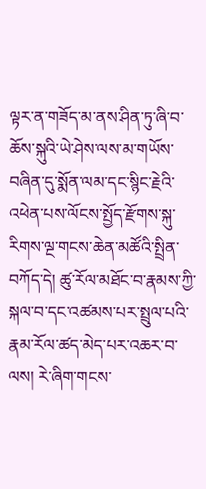ལྟར་ན་གཟོད་མ་ནས་ཤིན་ཏུ་ཞི་བ་ཆོས་སྐུའི་ཡེ་ཤེས་ལས་མ་གཡོས་བཞིན་དུ་སྨོན་ལམ་དང་སྙིང་རྗེའི་འཕེན་པས་ལོངས་སྤྱོད་རྫོགས་སྐུ་རིགས་ལྔ་གངས་ཆེན་མཚོའི་སྤྲིན་བཀོད་དེ། ཚུ་རོལ་མཐོང་བ་རྣམས་ཀྱི་སྐལ་བ་དང་འཚམས་པར་སྤྲུལ་པའི་རྣམ་རོལ་ཚད་མེད་པར་འཆར་བ་ལས། རེ་ཞིག་གངས་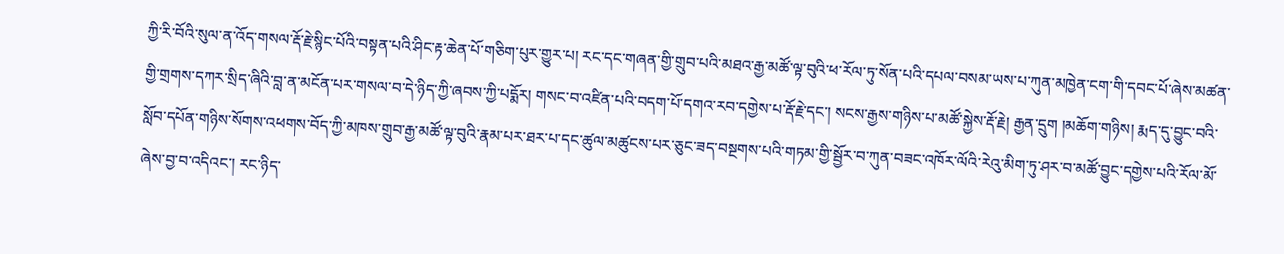ཀྱི་རི་བོའི་སུལ་ན་འོད་གསལ་རྡོ་རྗེ་སྙིང་པོའི་བསྟན་པའི་ཤིང་རྟ་ཆེན་པོ་གཅིག་པུར་གྱུར་པ། རང་དང་གཞན་གྱི་གྲུབ་པའི་མཐའ་རྒྱ་མཚོ་ལྟ་བུའི་ཕ་རོལ་ཏུ་སོན་པའི་དཔལ་བསམ་ཡས་པ་ཀུན་མཁྱེན་ངག་གི་དབང་པོ་ཞེས་མཚན་གྱི་གྲགས་དཀར་སྲིད་ཞིའི་བླ་ན་མངོན་པར་གསལ་བ་དེ་ཉིད་ཀྱི་ཞབས་ཀྱི་པདྨོར། གསང་བ་འཛིན་པའི་བདག་པོ་དགའ་རབ་དགྱེས་པ་རྡོ་རྗེ་དང་། སངས་རྒྱས་གཉིས་པ་མཚོ་སྐྱེས་རྡོ་རྗེ། རྒྱན་དྲུག །མཆོག་གཉིས། རྨད་དུ་བྱུང་བའི་སློབ་དཔོན་གཉིས་སོགས་འཕགས་བོད་ཀྱི་མཁས་གྲུབ་རྒྱ་མཚོ་ལྟ་བུའི་རྣམ་པར་ཐར་པ་དང་ཚུལ་མཚུངས་པར་ཅུང་ཟད་བསྔགས་པའི་གཏམ་གྱི་སྦྱོར་བ་ཀུན་བཟང་འཁོར་ལོའི་རེའུ་མིག་ཏུ་ཤར་བ་མཚོ་བྱུང་དགྱེས་པའི་རོལ་མོ་ཞེས་བྱ་བ་འདིའང་། རང་ཉིད་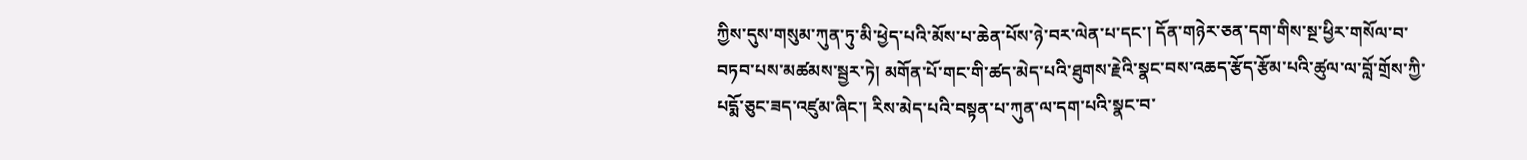ཀྱིས་དུས་གསུམ་ཀུན་ཏུ་མི་ཕྱེད་པའི་མོས་པ་ཆེན་པོས་ཉེ་བར་ལེན་པ་དང་། དོན་གཉེར་ཅན་དག་གིས་སྔ་ཕྱིར་གསོལ་བ་བཏབ་པས་མཚམས་སྦྱར་ཏེ། མགོན་པོ་གང་གི་ཚད་མེད་པའི་ཐུགས་རྗེའི་སྣང་བས་འཆད་རྩོད་རྩོམ་པའི་ཚུལ་ལ་བློ་གྲོས་ཀྱི་པདྨོ་ཅུང་ཟད་འཛུམ་ཞིང་། རིས་མེད་པའི་བསྟན་པ་ཀུན་ལ་དག་པའི་སྣང་བ་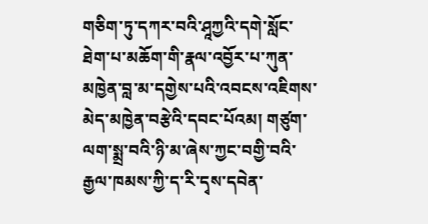གཅིག་ཏུ་དཀར་བའི་ཤཱཀྱའི་དགེ་སློང་ཐེག་པ་མཆོག་གི་རྣལ་འབྱོར་པ་ཀུན་མཁྱེན་བླ་མ་དགྱེས་པའི་འབངས་འཇིགས་མེད་མཁྱེན་བརྩེའི་དབང་པོའམ། གཙུག་ལག་སྨྲ་བའི་ཉི་མ་ཞེས་ཀྱང་བགྱི་བའི་རྒྱལ་ཁམས་ཀྱི་ད་རི་དྭས་དབེན་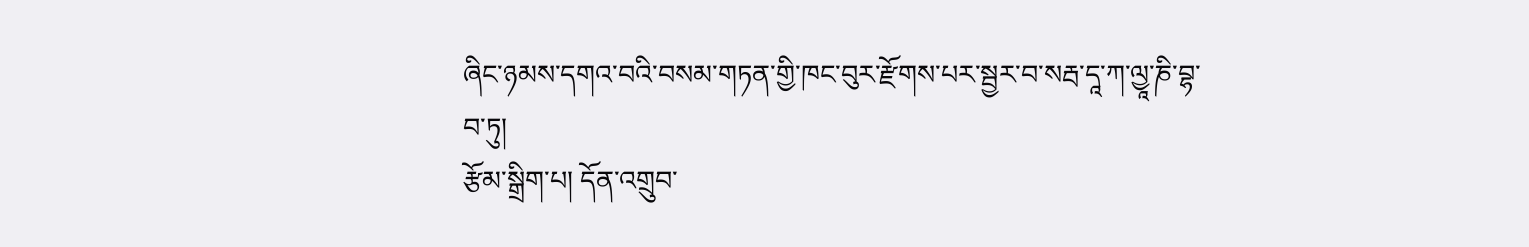ཞིང་ཉམས་དགའ་བའི་བསམ་གཏན་གྱི་ཁང་བུར་རྫོགས་པར་སྦྱར་བ་སརྦ་དཱ་ཀ་ལྱཱ་ཎི་བྷ་བ་ཏུ།
རྩོམ་སྒྲིག་པ། དོན་འགྲུབ་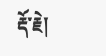རྡོ་རྗེ།